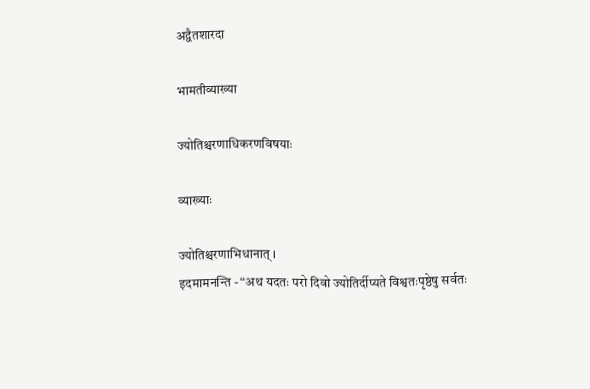अद्वैतशारदा

भामतीव्याख्या

ज्योतिश्चरणाधिकरणविषयाः

व्याख्याः

ज्योतिश्चरणाभिधानात् ।
इदमामनन्ति - “अथ यदतः परो दिवो ज्योतिर्दीप्यते विश्वतःपृष्ठेषु सर्वतः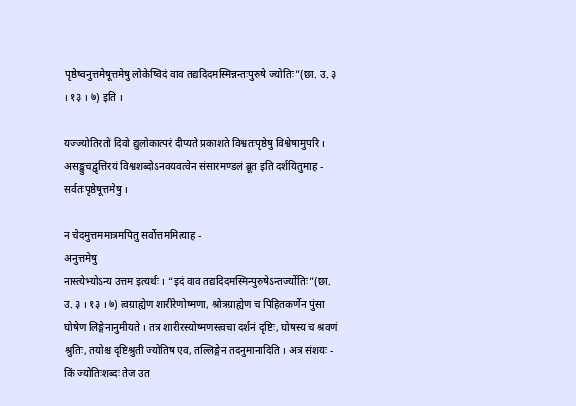पृष्ठेष्वनुत्तमेषूत्तमेषु लोकेष्विदं वाव तद्यदिदमस्मिन्नन्तःपुरुषे ज्योतिः”(छा. उ. ३ । १३ । ७) इति ।

यज्ज्योतिरतो दिवो द्युलोकात्परं दीप्यते प्रकाशते विश्वतःपृष्ठेषु विश्वेषामुपरि । असङ्कुचद्वृत्तिरयं विश्वशब्दोऽनवयवत्वेन संसारमण्डलं ब्रूत इति दर्शयितुमाह -
सर्वतःपृष्ठेषूत्तमेषु ।

न चेदमुत्तममात्रमपितु सर्वोत्तममित्याह -
अनुत्तमेषु
नास्त्येभ्योऽन्य उत्तम इत्यर्थः । “इदं वाव तद्यदिदमस्मिन्पुरुषेऽन्तर्ज्योतिः”(छा. उ. ३ । १३ । ७) त्वग्राह्येण शारीरेणोष्मणा, श्रोत्रग्राह्येण च पिहितकर्णेन पुंसा घोषेण लिङ्गेनानुमीयते । तत्र शारीरस्योष्मणस्त्वचा दर्शनं दृष्टिः, घोषस्य च श्रवणं श्रुतिः, तयोश्च दृष्टिश्रुती ज्योतिष एव, तल्लिङ्गेन तदनुमानादिति । अत्र संशयः - किं ज्योतिःशब्दः तेज उत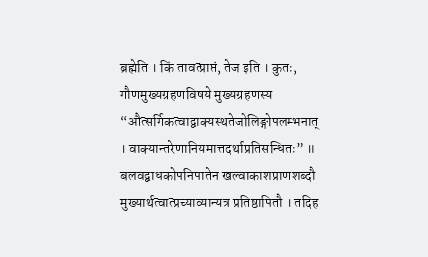ब्रह्मेति । किं तावत्प्राप्तं, तेज इति । कुतः, गौणमुख्यग्रहणविषये मुख्यग्रहणस्य “औत्सर्गिकत्वाद्वाक्यस्थतेजोलिङ्गोपलम्भनात् । वाक्यान्तरेणानियमात्तदर्थाप्रतिसन्धितः” ॥ बलवद्बाधकोपनिपातेन खल्वाकाशप्राणशब्दौ मुख्यार्थत्वात्प्रच्याव्यान्यत्र प्रतिष्ठापितौ । तदिह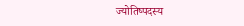ज्योतिष्पदस्य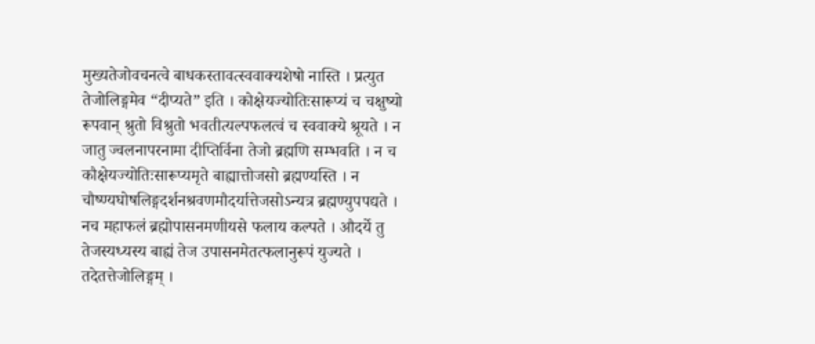मुख्यतेजोवचनत्वे बाधकस्तावत्स्ववाक्यशेषो नास्ति । प्रत्युत तेजोलिङ्गमेव “दीप्यते” इति । कोक्षेयज्योतिःसारूप्यं च चक्षुष्यो रूपवान् श्रुतो विश्रुतो भवतीत्यल्पफलत्वं च स्ववाक्ये श्रूयते । न जातु ज्वलनापरनामा दीप्तिर्विना तेजो ब्रह्मणि सम्भवति । न च कौक्षेयज्योतिःसारूप्यमृते बाह्यात्तोजसो ब्रह्मण्यस्ति । न चौष्ण्यघोषलिङ्गदर्शनश्रवणमौदर्यात्तेजसोऽन्यत्र ब्रह्मण्युपपद्यते । नच महाफलं ब्रह्मोपासनमणीयसे फलाय कल्पते । औदर्ये तु तेजस्यध्यस्य बाह्यं तेज उपासनमेतत्फलानुरूपं युज्यते । तदेतत्तेजोलिङ्गम् ।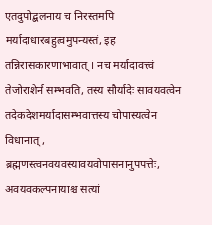एतदुपोद्बलनाय च निरस्तमपि मर्यादाधारबहुत्वमुपन्यस्तं, इह तन्निरासकारणाभावात् । नच मर्यादावत्त्वं तेजोराशेर्न सम्भवति, तस्य सौर्यादेः सावयवत्वेन तदेकदेशमर्यादासम्भवात्तस्य चोपास्यत्वेन विधानात् , ब्रह्मणस्त्वनवयवस्यावयवोपासनानुपपत्तेः, अवयवकल्पनायाश्च सत्यां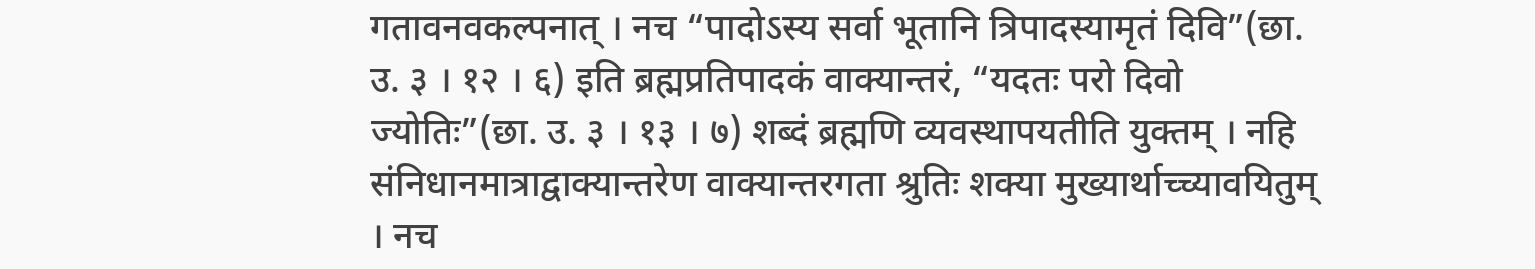गतावनवकल्पनात् । नच “पादोऽस्य सर्वा भूतानि त्रिपादस्यामृतं दिवि”(छा. उ. ३ । १२ । ६) इति ब्रह्मप्रतिपादकं वाक्यान्तरं, “यदतः परो दिवो ज्योतिः”(छा. उ. ३ । १३ । ७) शब्दं ब्रह्मणि व्यवस्थापयतीति युक्तम् । नहि संनिधानमात्राद्वाक्यान्तरेण वाक्यान्तरगता श्रुतिः शक्या मुख्यार्थाच्च्यावयितुम् । नच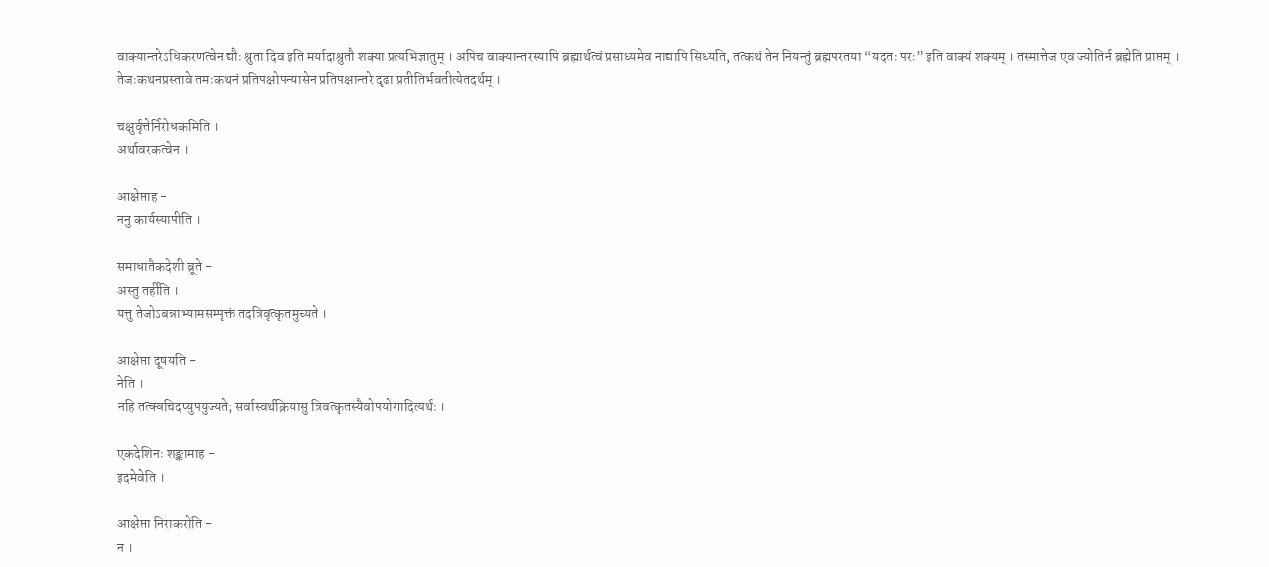वाक्यान्तरेऽधिकरणत्वेन द्यौः श्रुता दिव इति मर्यादाश्रुतौ शक्या प्रत्यभिज्ञातुम् । अपिच वाक्यान्तरस्यापि ब्रह्मार्थत्वं प्रसाध्यमेव नाद्यापि सिध्यति, तत्कथं तेन नियन्तुं ब्रह्मपरतया “यदतः परः” इति वाक्यं शक्यम् । तस्मात्तेज एव ज्योतिर्न ब्रह्मेति प्राप्तम् । तेजःकथनप्रस्तावे तमःकथनं प्रतिपक्षोपन्यासेन प्रतिपक्षान्तरे दृढा प्रतीतिर्भवतीत्येतदर्थम् ।

चक्षुर्वृत्तेर्निरोधकमिति ।
अर्थावरकत्वेन ।

आक्षेप्ताह -
ननु कार्यस्यापीति ।

समाधातैकदेशी ब्रूते -
अस्तु तर्हीति ।
यत्तु तेजोऽबन्नाभ्यामसम्पृक्तं तदत्रिवृत्कृतमुच्यते ।

आक्षेप्ता दूषयति -
नेति ।
नहि तत्क्वचिदप्युपयुज्यते; सर्वास्वर्थक्रियासु त्रिवत्कृतस्यैवोपयोगादित्यर्थः ।

एकदेशिनः शङ्कामाह -
इदमेवेति ।

आक्षेप्ता निराकरोति -
न ।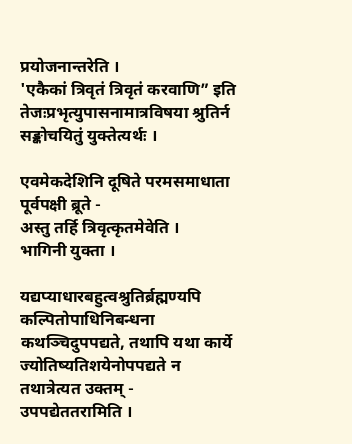प्रयोजनान्तरेति ।
'एकैकां त्रिवृतं त्रिवृतं करवाणि” इति तेजःप्रभृत्युपासनामात्रविषया श्रुतिर्न सङ्कोचयितुं युक्तेत्यर्थः ।

एवमेकदेशिनि दूषिते परमसमाधाता पूर्वपक्षी ब्रूते -
अस्तु तर्हि त्रिवृत्कृतमेवेति ।
भागिनी युक्ता ।

यद्यप्याधारबहुत्वश्रुतिर्ब्रह्मण्यपि कल्पितोपाधिनिबन्धना कथञ्चिदुपपद्यते, तथापि यथा कार्ये ज्योतिष्यतिशयेनोपपद्यते न तथात्रेत्यत उक्तम् -
उपपद्येततरामिति ।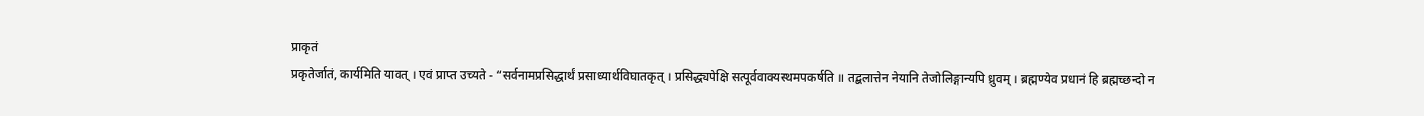प्राकृतं
प्रकृतेर्जातं, कार्यमिति यावत् । एवं प्राप्त उच्यते - “सर्वनामप्रसिद्धार्थं प्रसाध्यार्थविघातकृत् । प्रसिद्ध्यपेक्षि सत्पूर्ववाक्यस्थमपकर्षति ॥ तद्बलात्तेन नेयानि तेजोलिङ्गान्यपि ध्रुवम् । ब्रह्मण्येव प्रधानं हि ब्रह्मच्छन्दो न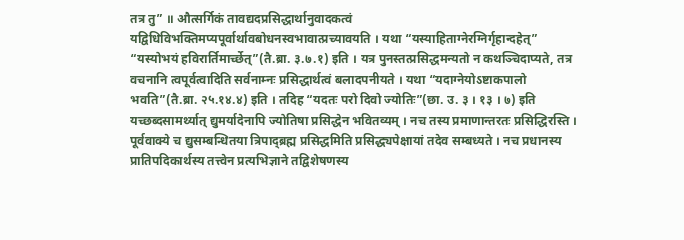तत्र तु” ॥ औत्सर्गिकं तावद्यदप्रसिद्धार्थानुवादकत्वं यद्विधिविभक्तिमप्यपूर्वार्थावबोधनस्वभावात्प्रच्यावयति । यथा “यस्याहिताग्नेरग्निर्गृहान्दहेत्” “यस्योभयं हविरार्तिमार्च्छेत्”(तै.ब्रा. ३.७.१) इति । यत्र पुनस्तत्प्रसिद्धमन्यतो न कथञ्चिदाप्यते, तत्र वचनानि त्वपूर्वत्वादिति सर्वनाम्नः प्रसिद्धार्थत्वं बलादपनीयते । यथा “यदाग्नेयोऽष्टाकपालो भवति”(तै.ब्रा. २५.१४.४) इति । तदिह “यदतः परो दिवो ज्योतिः”(छा. उ. ३ । १३ । ७) इति यच्छब्दसामर्थ्यात् द्युमर्यादेनापि ज्योतिषा प्रसिद्धेन भवितव्यम् । नच तस्य प्रमाणान्तरतः प्रसिद्धिरस्ति । पूर्ववाक्ये च द्युसम्बन्धितया त्रिपाद्ब्रह्म प्रसिद्धमिति प्रसिद्ध्यपेक्षायां तदेव सम्बध्यते । नच प्रधानस्य प्रातिपदिकार्थस्य तत्त्वेन प्रत्यभिज्ञाने तद्विशेषणस्य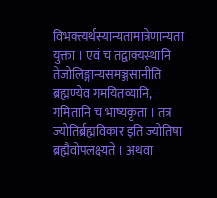विभक्त्यर्थस्यान्यतामात्रेणान्यता युक्ता । एवं च तद्वाक्यस्थानि तेजोलिङ्गान्यसमञ्जसानीति ब्रह्मण्येव गमयितव्यानि, गमितानि च भाष्यकृता । तत्र ज्योतिर्ब्रह्मविकार इति ज्योतिषा ब्रह्मैवोपलक्ष्यते । अथवा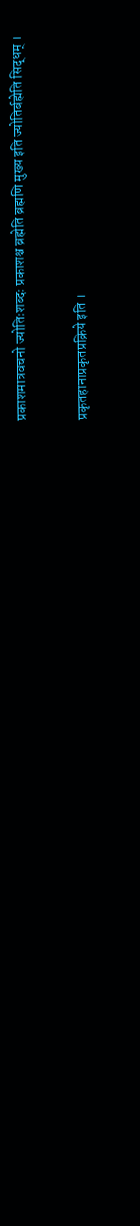प्रकाशमात्रवचनो ज्योतिःशब्दः प्रकाशश्च ब्रह्मेति ब्रह्मणि मुख्य इति ज्योतिर्बह्मेति सिद्धम् ।

प्रकृतहानाप्रकृतप्रक्रिये इति ।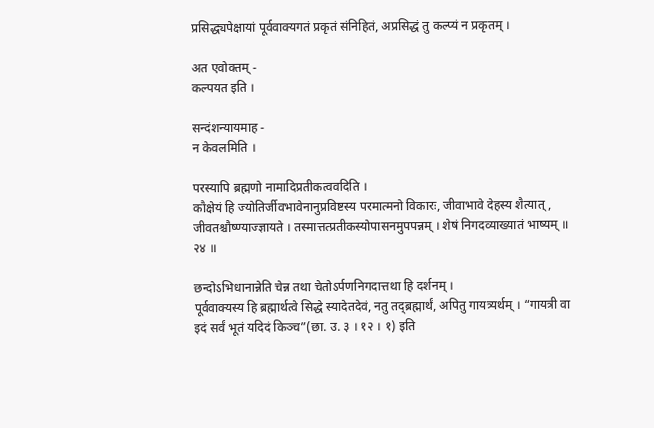प्रसिद्ध्यपेक्षायां पूर्ववाक्यगतं प्रकृतं संनिहितं, अप्रसिद्धं तु कल्प्यं न प्रकृतम् ।

अत एवोक्तम् -
कल्पयत इति ।

सन्दंशन्यायमाह -
न केवलमिति ।

परस्यापि ब्रह्मणो नामादिप्रतीकत्ववदिति ।
कौक्षेयं हि ज्योतिर्जीवभावेनानुप्रविष्टस्य परमात्मनो विकारः, जीवाभावे देहस्य शैत्यात् , जीवतश्चौष्ण्याज्ज्ञायते । तस्मात्तत्प्रतीकस्योपासनमुपपन्नम् । शेषं निगदव्याख्यातं भाष्यम् ॥ २४ ॥

छन्दोऽभिधानान्नेति चेन्न तथा चेतोऽर्पणनिगदात्तथा हि दर्शनम् ।
पूर्ववाक्यस्य हि ब्रह्मार्थत्वे सिद्धे स्यादेतदेवं, नतु तद्ब्रह्मार्थं, अपितु गायत्र्यर्थम् । “गायत्री वा इदं सर्वं भूतं यदिदं किञ्च”(छा. उ. ३ । १२ । १) इति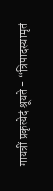गायत्रीं प्रकृत्येदं श्रूयते - “त्रिपादस्यामृतं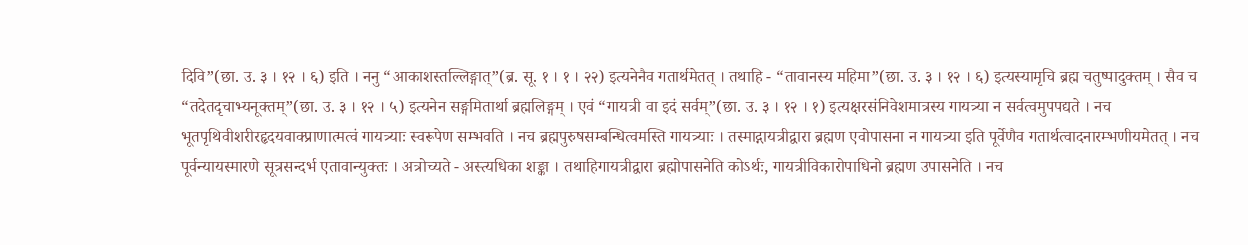दिवि”(छा. उ. ३ । १२ । ६) इति । ननु “आकाशस्तल्लिङ्गात्”(ब्र. सू. १ । १ । २२) इत्यनेनैव गतार्थमेतत् । तथाहि - “तावानस्य महिमा”(छा. उ. ३ । १२ । ६) इत्यस्यामृचि ब्रह्म चतुष्पादुक्तम् । सैव च “तदेतदृचाभ्यनूक्तम्”(छा. उ. ३ । १२ । ५) इत्यनेन सङ्गमितार्था ब्रह्मलिङ्गम् । एवं “गायत्री वा इदं सर्वम्”(छा. उ. ३ । १२ । १) इत्यक्षरसंनिवेशमात्रस्य गायत्र्या न सर्वत्वमुपपद्यते । नच भूतपृथिवीशरीरहृदयवाक्प्राणात्मत्वं गायत्र्याः स्वरूपेण सम्भवति । नच ब्रह्मपुरुषसम्बन्धित्वमस्ति गायत्र्याः । तस्माद्गायत्रीद्वारा ब्रह्मण एवोपासना न गायत्र्या इति पूर्वेणैव गतार्थत्वादनारम्भणीयमेतत् । नच पूर्वन्यायस्मारणे सूत्रसन्दर्भ एतावान्युक्तः । अत्रोच्यते - अस्त्यधिका शङ्का । तथाहिगायत्रीद्वारा ब्रह्मोपासनेति कोऽर्थः, गायत्रीविकारोपाधिनो ब्रह्मण उपासनेति । नच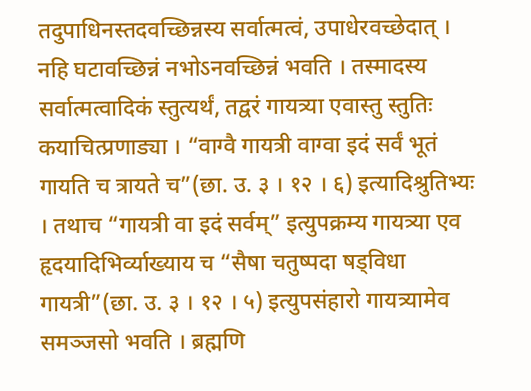तदुपाधिनस्तदवच्छिन्नस्य सर्वात्मत्वं, उपाधेरवच्छेदात् । नहि घटावच्छिन्नं नभोऽनवच्छिन्नं भवति । तस्मादस्य सर्वात्मत्वादिकं स्तुत्यर्थं, तद्वरं गायत्र्या एवास्तु स्तुतिः कयाचित्प्रणाड्या । “वाग्वै गायत्री वाग्वा इदं सर्वं भूतं गायति च त्रायते च”(छा. उ. ३ । १२ । ६) इत्यादिश्रुतिभ्यः । तथाच “गायत्री वा इदं सर्वम्” इत्युपक्रम्य गायत्र्या एव हृदयादिभिर्व्याख्याय च “सैषा चतुष्पदा षड्विधा गायत्री”(छा. उ. ३ । १२ । ५) इत्युपसंहारो गायत्र्यामेव समञ्जसो भवति । ब्रह्मणि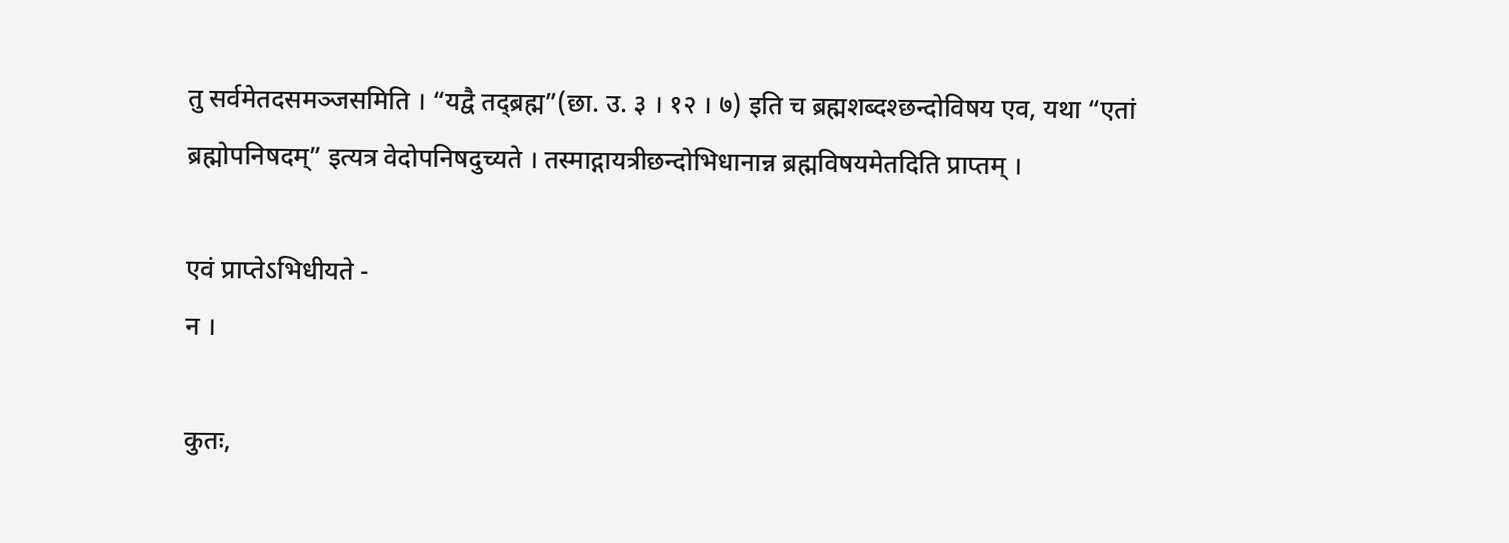तु सर्वमेतदसमञ्जसमिति । “यद्वै तद्ब्रह्म”(छा. उ. ३ । १२ । ७) इति च ब्रह्मशब्दश्छन्दोविषय एव, यथा “एतां ब्रह्मोपनिषदम्” इत्यत्र वेदोपनिषदुच्यते । तस्माद्गायत्रीछन्दोभिधानान्न ब्रह्मविषयमेतदिति प्राप्तम् ।

एवं प्राप्तेऽभिधीयते -
न ।

कुतः,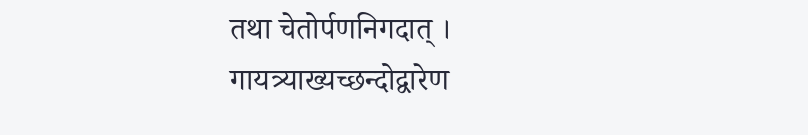तथा चेतोर्पणनिगदात् ।
गायत्र्याख्यच्छन्दोद्वारेण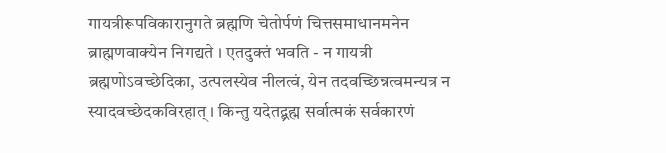गायत्रीरूपविकारानुगते ब्रह्मणि चेतोर्पणं चित्तसमाधानमनेन ब्राह्मणवाक्येन निगद्यते । एतदुक्तं भवति - न गायत्री ब्रह्मणोऽवच्छेदिका, उत्पलस्येव नीलत्वं, येन तदवच्छिन्नत्वमन्यत्र न स्यादवच्छेदकविरहात् । किन्तु यदेतद्ब्रह्म सर्वात्मकं सर्वकारणं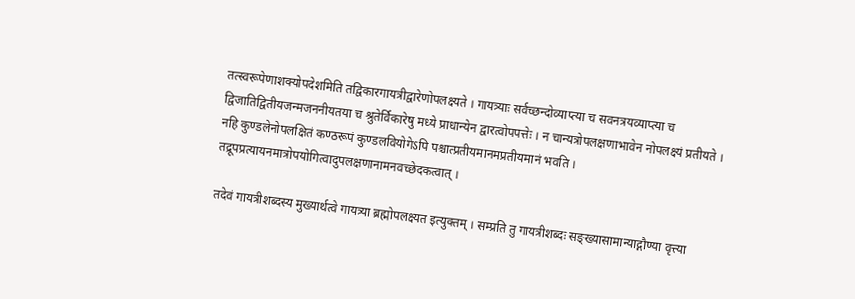तत्स्वरूपेणाशक्योपदेशमिति तद्विकारगायत्रीद्वारेणोपलक्ष्यते । गायत्र्याः सर्वच्छन्दोव्याप्त्या च सवनत्रयव्याप्त्या च द्विजातिद्वितीयजन्मजननीयतया च श्रुतेर्विकारेषु मध्ये प्राधान्येन द्वारत्वोपपत्तेः । न चान्यत्रोपलक्षणाभावेन नोपलक्ष्यं प्रतीयते । नहि कुण्डलेनोपलक्षितं कण्ठरूपं कुण्डलवियोगेऽपि पश्चात्प्रतीयमानमप्रतीयमानं भवति । तद्रूपप्रत्यायनमात्रोपयोगित्वादुपलक्षणानामनवच्छेदकत्वात् ।

तदेवं गायत्रीशब्दस्य मुख्यार्थत्वे गायत्र्या ब्रह्मोपलक्ष्यत इत्युक्तम् । सम्प्रति तु गायत्रीशब्दः सङ्ख्यासामान्याद्गौण्या वृत्त्या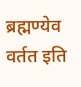ब्रह्मण्येव वर्तत इति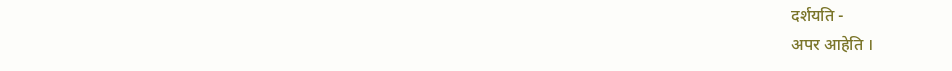दर्शयति -
अपर आहेति ।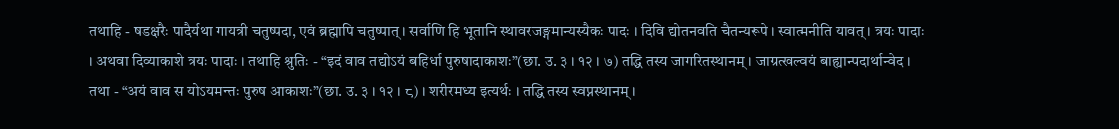तथाहि - षडक्षरैः पादैर्यथा गायत्री चतुष्पदा, एवं ब्रह्मापि चतुष्पात् । सर्वाणि हि भूतानि स्थावरजङ्गमान्यस्यैकः पादः । दिवि द्योतनवति चैतन्यरूपे । स्वात्मनीति यावत् । त्रयः पादाः । अथवा दिव्याकाशे त्रयः पादाः । तथाहि श्रुतिः - “इदं वाव तद्योऽयं बहिर्धा पुरुषादाकाशः”(छा. उ. ३ । १२ । ७) तद्धि तस्य जागरितस्थानम् । जाग्रत्खल्वयं बाह्यान्पदार्थान्वेद । तथा - “अयं वाव स योऽयमन्तः पुरुष आकाशः”(छा. उ. ३ । १२ । ८) । शरीरमध्य इत्यर्थः । तद्धि तस्य स्वप्नस्थानम् ।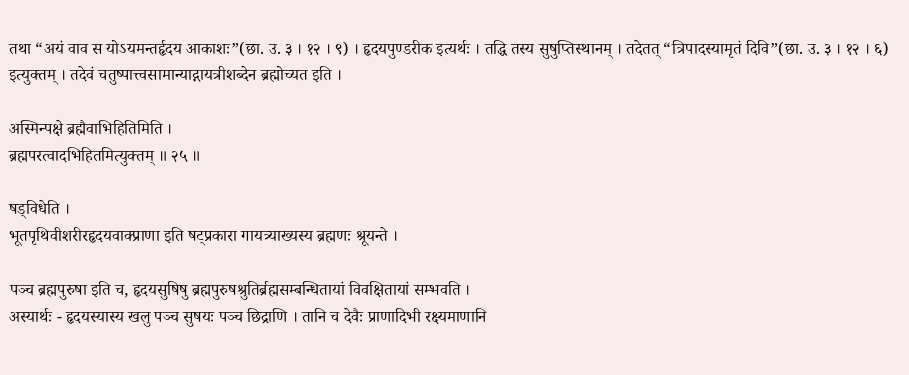तथा “अयं वाव स योऽयमन्तर्हृदय आकाशः”(छा. उ. ३ । १२ । ९) । हृदयपुण्डरीक इत्यर्थः । तद्धि तस्य सुषुप्तिस्थानम् । तदेतत् “त्रिपादस्यामृतं दिवि”(छा. उ. ३ । १२ । ६) इत्युक्तम् । तदेवं चतुष्पात्त्वसामान्याद्गायत्रीशब्देन ब्रह्मोच्यत इति ।

अस्मिन्पक्षे ब्रह्मैवाभिहितिमिति ।
ब्रह्मपरत्वादभिहितमित्युक्तम् ॥ २५ ॥

षड्विधेति ।
भूतपृथिवीशरीरहृदयवाक्प्राणा इति षट्प्रकारा गायत्र्याख्यस्य ब्रह्मणः श्रूयन्ते ।

पञ्च ब्रह्मपुरुषा इति च, हृदयसुषिषु ब्रह्मपुरुषश्रुतिर्ब्रह्मसम्बन्धितायां विवक्षितायां सम्भवति ।
अस्यार्थः - हृदयस्यास्य खलु पञ्च सुषयः पञ्च छिद्राणि । तानि च देवैः प्राणादिभी रक्ष्यमाणानि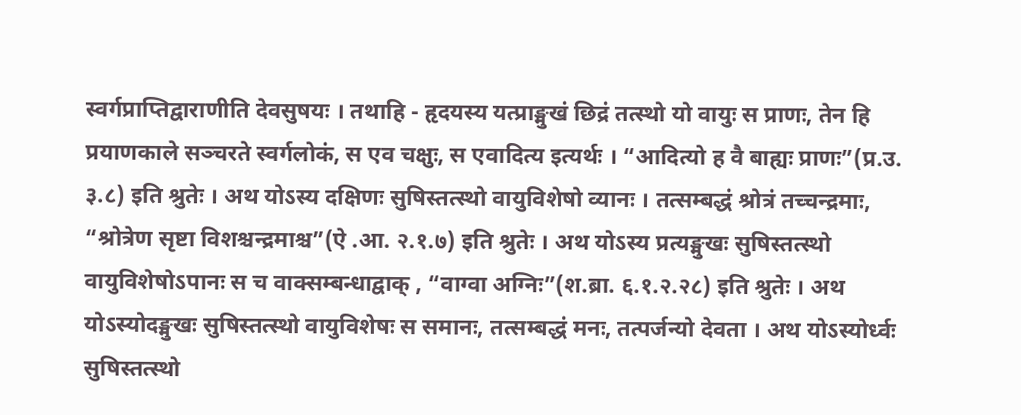स्वर्गप्राप्तिद्वाराणीति देवसुषयः । तथाहि - हृदयस्य यत्प्राङ्मुखं छिद्रं तत्स्थो यो वायुः स प्राणः, तेन हि प्रयाणकाले सञ्चरते स्वर्गलोकं, स एव चक्षुः, स एवादित्य इत्यर्थः । “आदित्यो ह वै बाह्यः प्राणः”(प्र.उ. ३.८) इति श्रुतेः । अथ योऽस्य दक्षिणः सुषिस्तत्स्थो वायुविशेषो व्यानः । तत्सम्बद्धं श्रोत्रं तच्चन्द्रमाः, “श्रोत्रेण सृष्टा विशश्चन्द्रमाश्च”(ऐ .आ. २.१.७) इति श्रुतेः । अथ योऽस्य प्रत्यङ्मुखः सुषिस्तत्स्थो वायुविशेषोऽपानः स च वाक्सम्बन्धाद्वाक् , “वाग्वा अग्निः”(श.ब्रा. ६.१.२.२८) इति श्रुतेः । अथ योऽस्योदङ्मुखः सुषिस्तत्स्थो वायुविशेषः स समानः, तत्सम्बद्धं मनः, तत्पर्जन्यो देवता । अथ योऽस्योर्ध्वः सुषिस्तत्स्थो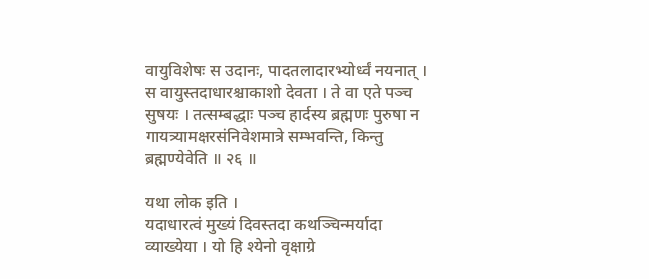वायुविशेषः स उदानः, पादतलादारभ्योर्ध्वं नयनात् । स वायुस्तदाधारश्चाकाशो देवता । ते वा एते पञ्च सुषयः । तत्सम्बद्धाः पञ्च हार्दस्य ब्रह्मणः पुरुषा न गायत्र्यामक्षरसंनिवेशमात्रे सम्भवन्ति, किन्तु ब्रह्मण्येवेति ॥ २६ ॥

यथा लोक इति ।
यदाधारत्वं मुख्यं दिवस्तदा कथञ्चिन्मर्यादा व्याख्येया । यो हि श्येनो वृक्षाग्रे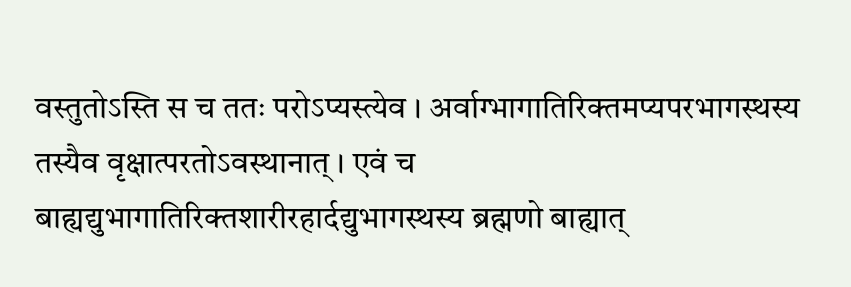वस्तुतोऽस्ति स च ततः परोऽप्यस्त्येव । अर्वाग्भागातिरिक्तमप्यपरभागस्थस्य तस्यैव वृक्षात्परतोऽवस्थानात् । एवं च बाह्यद्युभागातिरिक्तशारीरहार्दद्युभागस्थस्य ब्रह्मणो बाह्यात्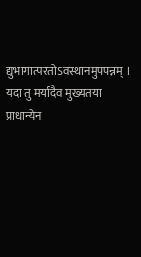द्युभागात्परतोऽवस्थानमुपपन्नम् । यदा तु मर्यादैव मुख्यतया प्राधान्येन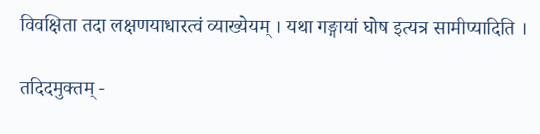विवक्षिता तदा लक्षणयाधारत्वं व्याख्येयम् । यथा गङ्गायां घोष इत्यत्र सामीप्यादिति ।

तदिदमुक्तम् -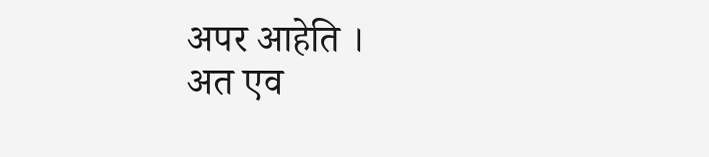अपर आहेति ।
अत एव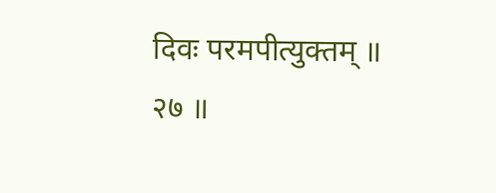दिवः परमपीत्युक्तम् ॥ २७ ॥